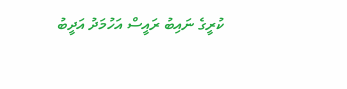ކުރީގެ ނައިބު ރައީސް އަހުމަދު އަދީބު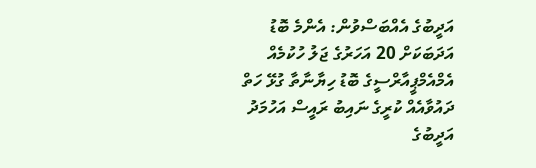އަދީބުގެ އެއްބަސްވުން: އެންމެ ބޮޑު އަދަބަކަށް 20 އަހަރުގެ ޖަލު ހުކުމެއް
އެމްއެމްޕީއާރްސީގެ ބޮޑު ހިޔާނާތާ ގުޅޭ ހަތް ދައުވާއެއް ކުރީގެ ނައިބު ރައީސް އަހުމަދު އަދީބުގެ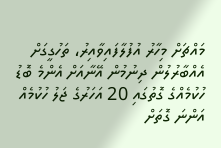މައްޗަށް މިހާރު އުފުލާފައިވާއިރު، ތަހުގީގަށް އެއްބާރުލުން ދިނުމުން އޭނާއަށް އެންމެ ބޮޑު ހުކުމެއްގެ ގޮތުގައި 20 އަހަރުގެ ޖަލު ހުކުމެއް އަންނަ ގޮތަށް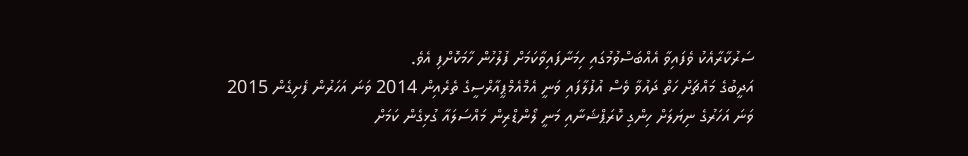ސަރުކާރާއެކު ވެފައިވާ އެއްބަސްވުމުގައި ހިމަނާފައިވާކަމަށް ފުލުހުން ހާމަކޮށްފި އެވެ.
އަދީބުގެ މައްޗަށް ހަތް ދައުވާ ވެސް އުފުލާފައި ވަނީ އެމްއެމްޕީއާރްސީގެ ތެރެއިން 2014 ވަނަ އަހަރުން ފެށިގެން 2015 ވަނަ އަހަރުގެ ނިޔަލަށް ހިންގި ކޮރަޕްޝަނާއި މަނީ ލޯންޑްރިން މައްސަލައާ ގުޅިގެން ކަމަށް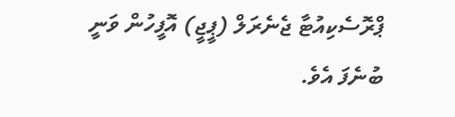ޕްރޮސެކިއުޓާ ޖެނެރަލް (ޕީޖީ) އޮފީހުން ވަނީ ބުނެފަ އެވެ.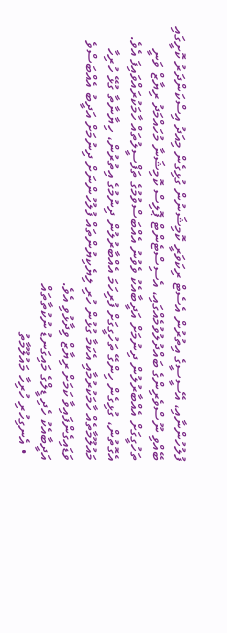ފުލުހުންނާއި، އޭސީސީގެ އިތުރުން އެސެޓް ރިކަވަރީ ކޮމިޝަނުން ގުޅިގެން މިއަދު އިސްކަންދަރު ކޮށީގައި ބޭއްވި ނޫސްވެރިންގެ ބައްދުލުވުމެއްގައި، އެސިސްޓެންޓް ޕޮލިސް ކޮމިޝަނާ މުހައްމަދު ރިޔާޒް ވަނީ ތަހުގީގަށް އެއްބާރުލުން ދިނުމަށް އަދީބާއެކު ވެވުނު އެއްބަސްވުމުގެ ތަފްސީލުތައް ހާމަކުރައްވައިފަ އެވެ.
އެގޮތުން، ގުޅިގެން ހިންގޭ ތަހުގީގަށް ފުރިހަމަ އެއްބާރުލުން ދިނުމުގެ އިތުރުން، ހިޔާނާތާ ގުޅޭ ހުރިހާ މައުލޫމާތެއް ހާމަކުރުމާއި އެކަމާ ގުޅުން ހުރި ލިޔެކިޔުންތައް ފުލުހުންނަށް ދިނުމަށް އަދީބު އެއްބަސްވެ ވަޑައިގެންފައިވާ ކަމަށް ރިޔާޒް ވިދާޅުވި އެވެ.
އަދީބާއެކު ހެދި ޑީލްގެ މައިގަނޑު ނުކުތާތައް
  • އެނގިހުރި ހުރިހާ މައުލޫމާތު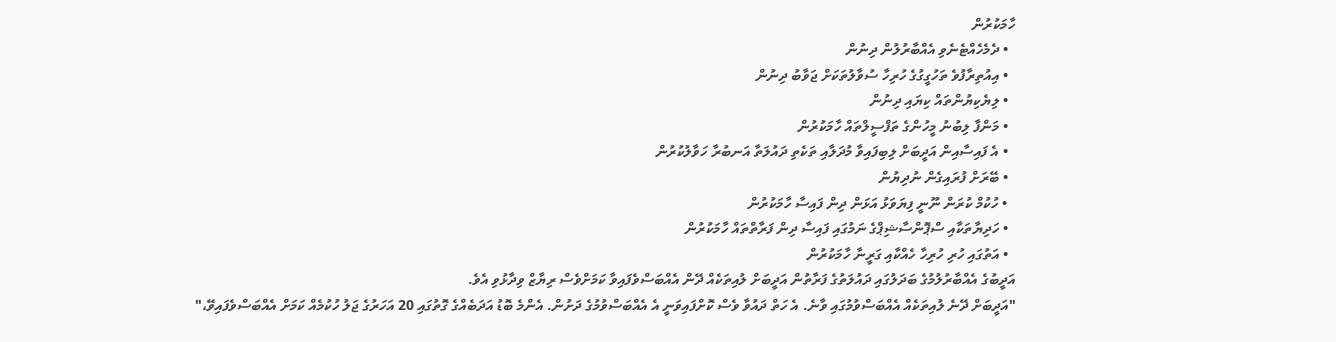ހާމަކުރުން
  • ދެމެހެއްޓެނެވި އެއްބާރުލުން ދިނުން
  • އިއުތިރާފުވެ ތަހުގީގުގެ ހުރިހާ ސުވާލުތަކަށް ޖަވާބު ދިނުން
  • ލިޔެކިޔުންތައް ކިޔައި ދިނުން
  • މަންފާ ލިބުނު މީހުންގެ ތަފްސީލްތައް ހާމަކުރުން
  • އެ ފައިސާއިން އަދީބަށް ލިބިފައިވާ މުދަލާއި ތަކެތި ދައުލަތާ އަނބުރާ ހަވާލުކުރުން
  • ބޭރަށް ފުރައިގެން ނުދިޔުން
  • ހުކުމް ކުރަން ނޫނީ ފިޔަވަޅު އަޅަން ދިން ފައިސާ ހާމަކުރުން
  • ހަދިޔާތަކާއި ސްޕޮންސާޝިޕްގެ ނަމުގައި ފައިސާ ދިން ފަރާތްތައް ހާމަކުރުން
  • އަތުގައި ހުރި ހުރިހާ ހެއްކާއި ގަރީނާ ހާމަކުރުން
އަދީބުގެ އެއްބާރުލުމުގެ ބަދަލުގައި ދައުލަތުގެ ފަރާތުން އަދީބަށް ލުއިތަކެއް ދޭން އެއްބަސްވެފައިވާ ކަމަށްވެސް ރިޔާޒް ވިދާޅުވި އެވެ.
"އަދީބަށް ދޭނެ ލުއިތަކެއް އެއްބަސްވުމުގައި ވާނެ. އެ ހަތް ދައުވާ ވެސް ކޮށްފައިވަނީ އެ އެއްބަސްވުމުގެ ދަށުން. އެންމެ ބޮޑު އަދަބެއްގެ ގޮތުގައި 20 އަހަރުގެ ޖަލު ހުކުމެއް ކަމަށް އެއްބަސްވެފައިވޭ،"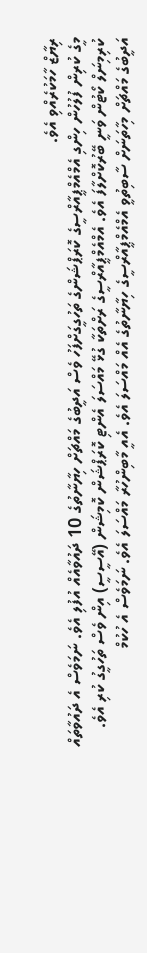ރިޔާޒް ހާމަކުރެއްވި އެވެ.
މީގެ ކުރިން ފުލުހުން ހިންގި އެމްއެމްޕީއާރްސީގެ ކޮރަޕްޝަންގެ ތަހުގީގަށްފަހު ވެސް އަދީބުގެ މައްޗަށް ހިޔާނާތުގެ 10 ދައުވާއެއް އުފުލި އެވެ. ނަމަވެސް އެ ދައުވާތައް ކުރިމިނަލް ކޯޓުން ވަނީ ބޭރުކޮށްލާފަ އެވެ. އެމްއެމްޕީއާރްސީގެ ރަށްތަކާ ގުޅޭ މައްސަލަ އެންޓި ކޮރަޕްޝަން ކޮމިޝަން (އޭސީސީ) އިން ވެސް ތަހުގީގު ކުރި އެވެ.
އަދީބުގެ މައްޗަށް މިހާތަނަށް ސާބިތުވީ އެމްއެމްޕީއާރްސީގެ ހިޔާނާތުގެ އެއް މައްސަލަ އެވެ. އެއީ މާބިންހުރާ މައްސަލަ އެވެ. ނަމަވެސް އެ ހުކުމް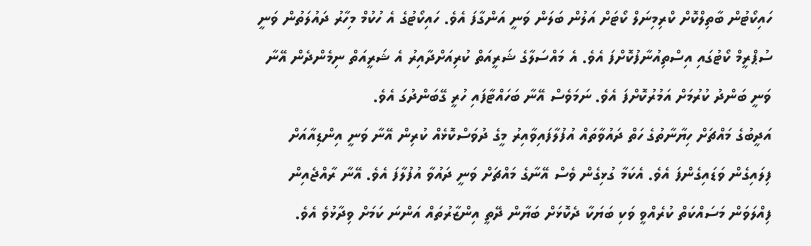ހައިކޯޓުން ބާތިލްކޮށް ކްރިމިނަލް ކޯޓަށް އަލުން ބަލަން ވަނީ އަންގާފަ އެވެ. ހައިކޯޓުގެ އެ ހުކުމް މިހާރު ދައުލަތުން ވަނީ ސުޕްރީމް ކޯޓުގައި އިސްތިއުނާފުކޮށްފަ އެވެ. އެ މައްސަލާގެ ޝަރީއަތް ކުރިއަށްދާއިރު އެ ޝަރީއަތް ނިމެންދެން އޭނާ ވަނީ ބަންދު ކުރުމަށް އަމުރުކޮށްފަ އެވެ. ނަމަވެސް އޭނާ ބަހައްޓާފައި ހުރީ ގޭބަންދުގަ އެވެ.
އަދީބުގެ މައްޗަށް ހިޔާނާތުގެ ހަތް ދައުވާތައް އުފުލާފައިވާއިރު މީގެ ދުވަސްކޮޅެއް ކުރިން އޭނާ ވަނީ އިންޑިއާއަށް ފިލައިގެން ވަޑައިގެންފަ އެވެ. އެކަމާ ގުޅިގެން ވެސް އޭނާގެ މައްޗަށް ވަނީ ދައުވާ އުފުލާފަ އެވެ. އޭނާ ރާއްޖެއިން ފިއްލަވަން މަސައްކަތް ކުރެއްވީ ވަކި ބަޔަކާ ދެކޮޅަށް ބަޔާން ދޭތީ އިންޒާރުތައް އަންނަ ކަމަށް ވިދާޅުވެ އެވެ.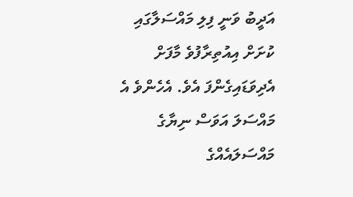އަދީބު ވަނީ ފިލި މައްސަލާގައި ކުށަށް އިއުތިރާފުވެ މާފަށް އެދިވަޑައިގެންފަ އެވެ. އެހެންވެ އެ މައްސަލަ އަވަސް ނިޔާގެ މައްސަލައެއްގެ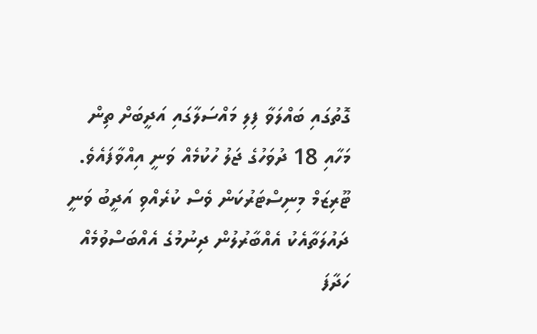ގޮތުގައި ބައްލަވާ ފިލި މައްސަލާގައި އަދީބަށް ތިން މަހާއި 18 ދުވަހުގެ ޖަލު ހުކުމެއް ވަނީ އިއްވާފައެވެ.
ޓޫރިޒަމް މިނިސްޓަރުކަން ވެސް ކުރެއްވި އަދީބު ވަނީ ދައުލަތާއެކު އެއްބާރުލުން ދިނުމުގެ އެއްބަސްވުމެއް ހަދާފަ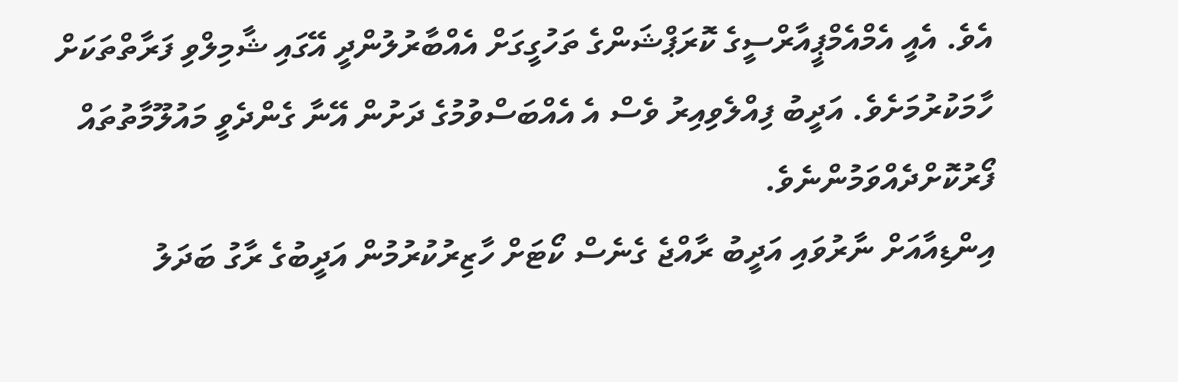އެވެ. އެއީ އެމްއެމްޕީއާރްސީގެ ކޮރަޕްޝަންގެ ތަހުގީގަށް އެއްބާރުލުންދީ އޭގައި ޝާމިލްވި ފަރާތްތަކަށް ހާމަކުރުމަށެވެ. އަދީބު ފިއްލެވިއިރު ވެސް އެ އެއްބަސްވުމުގެ ދަށުން އޭނާ ގެންދެވީ މައުލޫމާތުތައް ފޯރުކޮށްދެއްވަމުންނެވެ.
އިންޑިއާއަށް ނާރުވައި އަދީބު ރާއްޖެ ގެނެސް ކޯޓަށް ހާޒިރުކުރުމުން އަދީބުގެ ރާގު ބަދަލު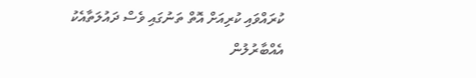ކުރައްވައި ކުރިއަށް އޮތް ތަނުގައި ވެސް ދައުލަތާއެކު އެއްބާރުލުން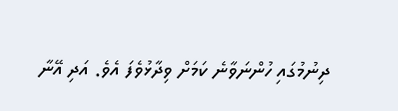ދިނުމުގައި ހުންނަވާނެ ކަމަށް ވިދާޅުވެފަ އެވެ. އަދި އޭނާ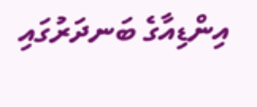އިންޑިއާގެ ބަނދަރުގައި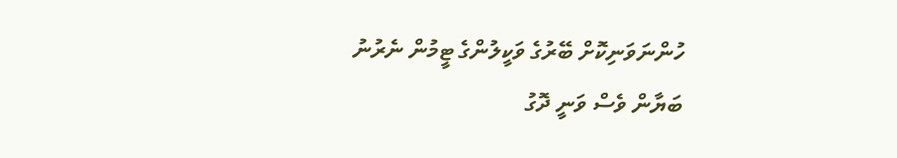ހުންނަވަނިކޮށް ބޭރުގެ ވަކީލުންގެ ޓީމުން ނެރުނު ބަޔާން ވެސް ވަނީ ދޮގު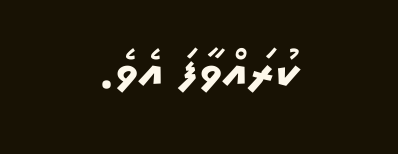ކުރައްވާފަ އެވެ.